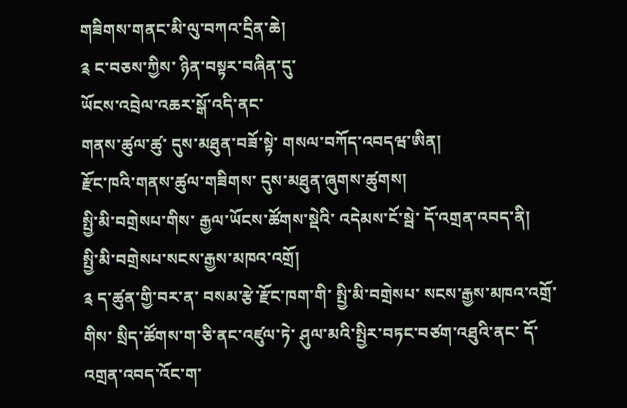གཟིགས་གནང་མི་ལུ་བཀའ་དྲིན་ཆེ།
༉ ང་བཅས་ཀྱིས་ ཉིན་བསྟར་བཞིན་དུ་
ཡོངས་འབྲེལ་འཆར་སྒོ་འདི་ནང་
གནས་ཚུལ་ཚུ་ དུས་མཐུན་བཟོ་སྟེ་ གསལ་བཀོད་འབདཝ་ཨིན།
རྫོང་ཁའི་གནས་ཚུལ་གཟིགས་ དུས་མཐུན་ཞུགས་ཚུགས།
སྤྱི་མི་བགྲེསཔ་གིས་ རྒྱལ་ཡོངས་ཚོགས་སྡེའི་ འདེམས་ངོ་སྦེ་ དོ་འགྲན་འབད་ནི།
སྤྱི་མི་བགྲེསཔ་སངས་རྒྱས་མཁའ་འགྲོ།
༉ ད་ཚུན་གྱི་བར་ན་ བསམ་རྩེ་རྫོང་ཁག་གི་ སྤྱི་མི་བགྲེསཔ་ སངས་རྒྱས་མཁའ་འགྲོ་གིས་ སྲིད་ཚོགས་ག་ཅི་ནང་འཛུལ་ཏེ་ ཤུལ་མའི་སྤྱིར་བཏང་བཙག་འཐུའི་ནང་ དོ་འགྲན་འབད་འོང་ག་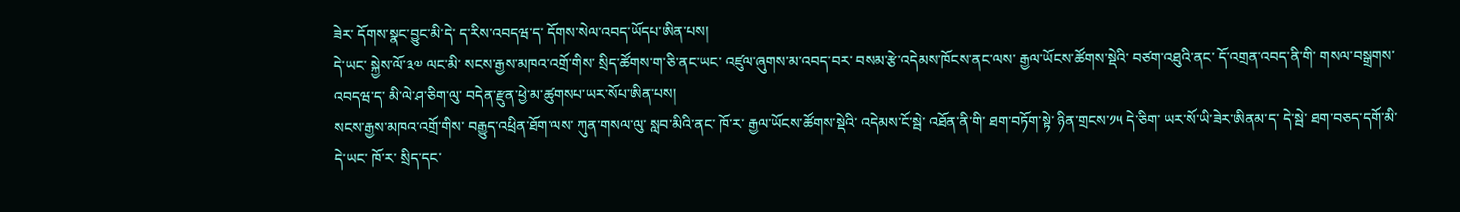ཟེར་ དོགས་སྣང་བྱུང་མི་དེ་ ད་རིས་འབདཝ་ད་ དོགས་སེལ་འབད་ཡོདཔ་ཨིན་པས།
དེ་ཡང་ སྐྱེས་ལོ་༣༧ ལང་མི་ སངས་རྒྱས་མཁའ་འགྲོ་གིས་ སྲིད་ཚོགས་ག་ཅི་ནང་ཡང་ འཛུལ་ཞུགས་མ་འབད་བར་ བསམ་རྩེ་འདེམས་ཁོངས་ནང་ལས་ རྒྱལ་ཡོངས་ཚོགས་སྡེའི་ བཙག་འཐུའི་ནང་ དོ་འགྲན་འབད་ནི་གི་ གསལ་བསྒྲགས་འབདཝ་ད་ མི་ལེ་ཤ་ཅིག་ལུ་ བདེན་རྫུན་ཕྱེ་མ་ཚུགསཔ་ཡར་སོཔ་ཨིན་པས།
སངས་རྒྱས་མཁའ་འགྲོ་གིས་ བརྒྱུད་འཕྲིན་ཐོག་ལས་ ཀུན་གསལ་ལུ་ སླབ་མིའི་ནང་ ཁོ་ར་ རྒྱལ་ཡོངས་ཚོགས་སྡེའི་ འདེམས་ངོ་སྦེ་ འཐོན་ནི་གི་ ཐག་བཏོག་སྟེ་ ཉིན་གྲངས་༡༥ དེ་ཅིག་ ཡར་སོ་ཡི་ཟེར་ཨིནམ་ད་ དེ་སྦེ་ ཐག་བཅད་དགོ་མི་དེ་ཡང་ ཁོ་ར་ སྲིད་དང་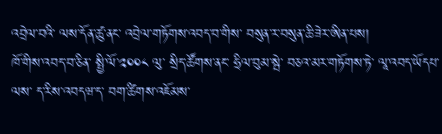འབྲེལ་བའི་ ལས་དོན་ཚུ་ནང་ འབྲེལ་གཏོགས་འབད་བ་གིས་ བསུན་ར་བསུན་ཆི་ཟེར་ཨིན་པས།
ཁོ་གིས་འབད་བ་ཅིན་ སྤྱི་ལོ་༢༠༠༨ ལུ་ སྲིད་ཚོགས་ནང་ ཧྲིལ་བུམ་སྦེ་ བཅའ་མར་གཏོགས་ཏེ་ ལཱ་འབད་ཡོདཔ་ལས་ ད་རིས་འབདཝ་ད་ བག་ཚིགས་འཇོམས་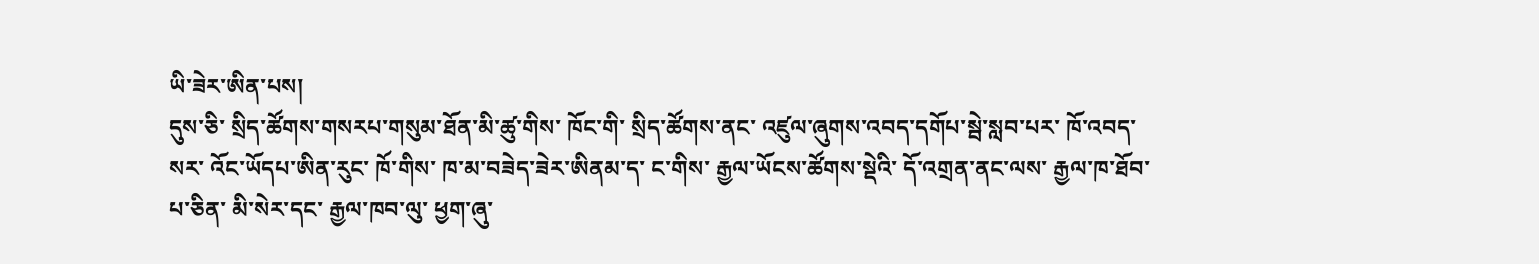ཡི་ཟེར་ཨིན་པས།
དུས་ཅི་ སྲིད་ཚོགས་གསརཔ་གསུམ་ཐོན་མི་ཚུ་གིས་ ཁོང་གི་ སྲིད་ཚོགས་ནང་ འཛུལ་ཞུགས་འབད་དགོཔ་སྦེ་སླབ་པར་ ཁོ་འབད་སར་ འོང་ཡོདཔ་ཨིན་རུང་ ཁོ་གིས་ ཁ་མ་བཟེད་ཟེར་ཨིནམ་ད་ ང་གིས་ རྒྱལ་ཡོངས་ཚོགས་སྡེའི་ དོ་འགྲན་ནང་ལས་ རྒྱལ་ཁ་ཐོབ་པ་ཅིན་ མི་སེར་དང་ རྒྱལ་ཁབ་ལུ་ ཕྱག་ཞུ་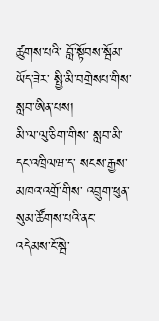ཚུགས་པའི་ བློ་སྟོབས་སྦོམ་ཡོད་ཟེར་ སྤྱི་མི་བགྲེསཔ་གིས་ སླབ་ཨིན་པས།
མི་ལ་ལུ་ཅིག་གིས་ སླབ་མི་དང་འཁྲིལཝ་ད་ སངས་རྒྱས་མཁའ་འགྲོ་གིས་ འབྲུག་ཕུན་སུམ་ཚོགས་པའི་ནང་ འདེམས་ངོ་སྦེ་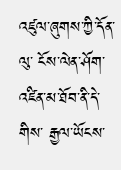འཛུལ་ཞུགས་ཀྱི་དོན་ལུ་ ངོས་ལེན་ཤོག་འཛིན་མ་ཐོབ་ནི་དེ་གིས་ རྒྱལ་ཡོངས་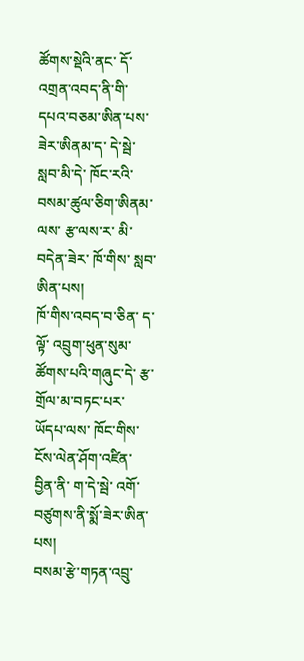ཚོགས་སྡེའི་ནང་ དོ་འགྲན་འབད་ནི་གི་ དཔའ་བཅམ་ཨིན་པས་ཟེར་ཨིནམ་ད་ དེ་སྦེ་ སླབ་མི་དེ་ ཁོང་རའི་བསམ་ཚུལ་ཅིག་ཨིནམ་ལས་ རྩ་ལས་ར་ མི་བདེན་ཟེར་ ཁོ་གིས་ སླབ་ཨིན་པས།
ཁོ་གིས་འབད་བ་ཅིན་ ད་ལྟོ་ འབྲུག་ཕུན་སུམ་ཚོགས་པའི་གཞུང་དེ་ རྩ་གྲོལ་མ་བཏང་པར་ཡོདཔ་ལས་ ཁོང་གིས་ ངོས་ལེན་ཤོག་འཛིན་བྱིན་ནི་ ག་དེ་སྦེ་ འགོ་བཙུགས་ནི་སྨོ་ཟེར་ཨིན་པས།
བསམ་རྩེ་གཏན་འབྲུ་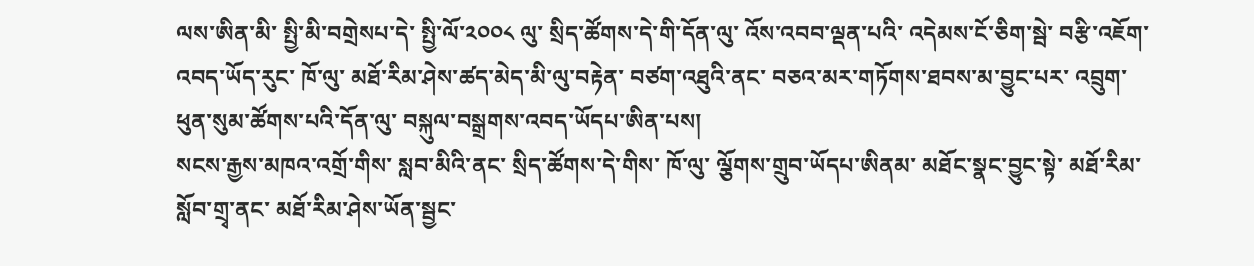ལས་ཨིན་མི་ སྤྱི་མི་བགྲེསཔ་དེ་ སྤྱི་ལོ་༢༠༠༨ ལུ་ སྲིད་ཚོགས་དེ་གི་དོན་ལུ་ འོས་འབབ་ལྡན་པའི་ འདེམས་ངོ་ཅིག་སྦེ་ བརྩི་འཇོག་འབད་ཡོད་རུང་ ཁོ་ལུ་ མཐོ་རིམ་ཤེས་ཚད་མེད་མི་ལུ་བརྟེན་ བཙག་འཐུའི་ནང་ བཅའ་མར་གཏོགས་ཐབས་མ་བྱུང་པར་ འབྲུག་ཕུན་སུམ་ཚོགས་པའི་དོན་ལུ་ བསྐུལ་བསྒྲགས་འབད་ཡོདཔ་ཨིན་པས།
སངས་རྒྱས་མཁའ་འགྲོ་གིས་ སླབ་མིའི་ནང་ སྲིད་ཚོགས་དེ་གིས་ ཁོ་ལུ་ ལྕོགས་གྲུབ་ཡོདཔ་ཨིནམ་ མཐོང་སྣང་བྱུང་སྟེ་ མཐོ་རིམ་སློབ་གྲྭ་ནང་ མཐོ་རིམ་ཤེས་ཡོན་སྦྱང་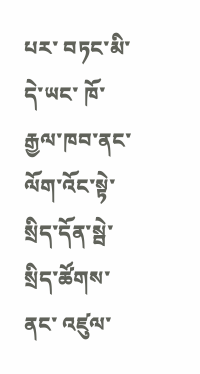པར་ བཏང་མི་དེ་ཡང་ ཁོ་ རྒྱལ་ཁབ་ནང་ ལོག་འོང་སྟེ་ སྲིད་དོན་སྦེ་ སྲིད་ཚོགས་ནང་ འཛུལ་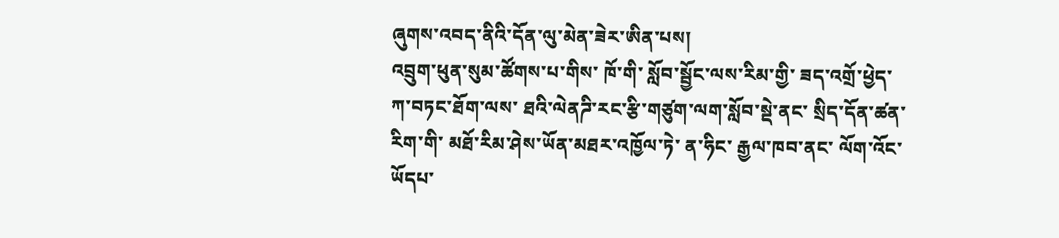ཞུགས་འབད་ནིའི་དོན་ལུ་མེན་ཟེར་ཨིན་པས།
འབྲུག་ཕུན་སུམ་ཚོགས་པ་གིས་ ཁོ་གི་ སློབ་སྦྱོང་ལས་རིམ་གྱི་ ཟད་འགྲོ་ཕྱེད་ཀ་བཏང་ཐོག་ལས་ ཐའི་ལེནཌི་རང་རྩི་གཙུག་ལག་སློབ་སྡེ་ནང་ སྲིད་དོན་ཚན་རིག་གི་ མཐོ་རིམ་ཤེས་ཡོན་མཐར་འཁྱོལ་ཏེ་ ན་ཧིང་ རྒྱལ་ཁབ་ནང་ ལོག་འོང་ཡོདཔ་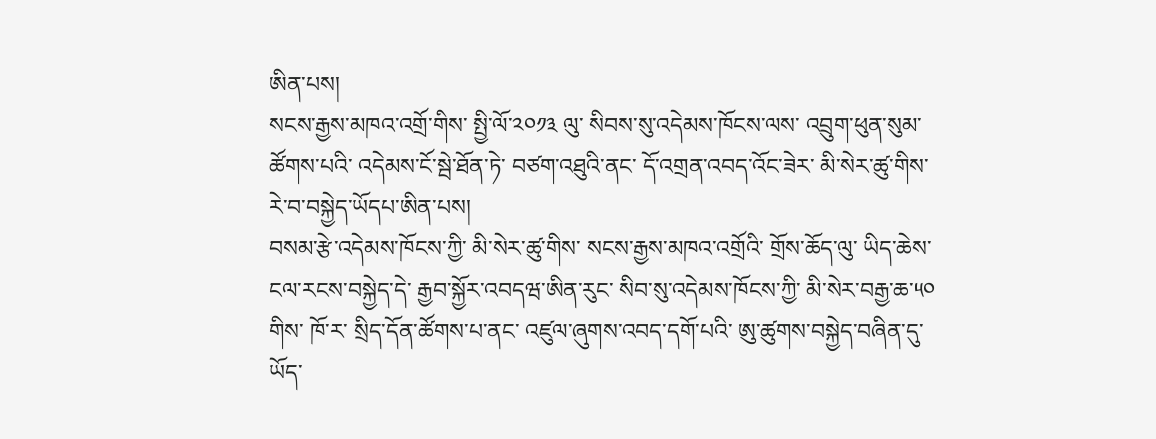ཨིན་པས།
སངས་རྒྱས་མཁའ་འགྲོ་གིས་ སྤྱི་ལོ་༢༠༡༣ ལུ་ སིབས་སུ་འདེམས་ཁོངས་ལས་ འབྲུག་ཕུན་སུམ་ཚོགས་པའི་ འདེམས་ངོ་སྦེ་ཐོན་ཏེ་ བཙག་འཐུའི་ནང་ དོ་འགྲན་འབད་འོང་ཟེར་ མི་སེར་ཚུ་གིས་ རེ་བ་བསྐྱེད་ཡོདཔ་ཨིན་པས།
བསམ་རྩེ་འདེམས་ཁོངས་ཀྱི་ མི་སེར་ཚུ་གིས་ སངས་རྒྱས་མཁའ་འགྲོའི་ གྲོས་ཆོད་ལུ་ ཡིད་ཆེས་ངལ་རངས་བསྐྱེད་དེ་ རྒྱབ་སྐྱོར་འབདཝ་ཨིན་རུང་ སིབ་སུ་འདེམས་ཁོངས་ཀྱི་ མི་སེར་བརྒྱ་ཆ་༥༠ གིས་ ཁོ་ར་ སྲིད་དོན་ཚོགས་པ་ནང་ འཛུལ་ཞུགས་འབད་དགོ་པའི་ ཨུ་ཚུགས་བསྐྱེད་བཞིན་དུ་ཡོད་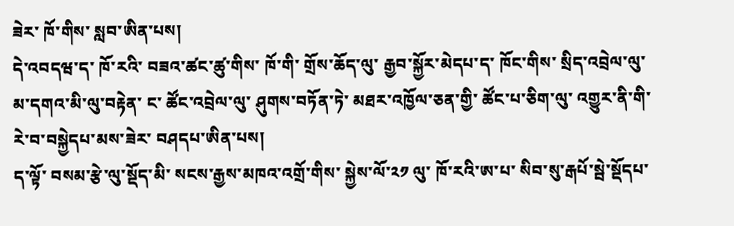ཟེར་ ཁོ་གིས་ སླབ་ཨིན་པས།
དེ་འབདཝ་ད་ ཁོ་རའི་ བཟའ་ཚང་ཚུ་གིས་ ཁོ་གི་ གྲོས་ཆོད་ལུ་ རྒྱབ་སྐྱོར་མེདཔ་ད་ ཁོང་གིས་ སྲིད་འབྲེལ་ལུ་ མ་དགའ་མི་ལུ་བརྟེན་ ང་ ཚོང་འབྲེལ་ལུ་ ཤུགས་བཏོན་ཏེ་ མཐར་འཁྱོལ་ཅན་གྱི་ ཚོང་པ་ཅིག་ལུ་ འགྱུར་ནི་གི་ རེ་བ་བསྐྱེདཔ་མས་ཟེར་ བཤདཔ་ཨིན་པས།
ད་ལྟོ་ བསམ་རྩེ་ལུ་སྡོད་མི་ སངས་རྒྱས་མཁའ་འགྲོ་གིས་ སྐྱེས་ལོ་༢༡ ལུ་ ཁོ་རའི་ཨ་པ་ སིབ་སུ་རྒཔོ་སྦེ་སྡོདཔ་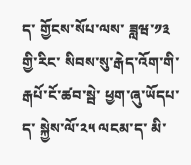ད་ གྱོངས་སོཔ་ལས་ ཟླཝ་༡༣ གྱི་རིང་ སིབས་སུ་རྒེད་འོག་གི་ རྒཔོ་ངོ་ཚབ་སྦེ་ ཕྱག་ཞུ་ཡོདཔ་ད་ སྐྱེས་ལོ་༢༥ ལངམ་ད་ མི་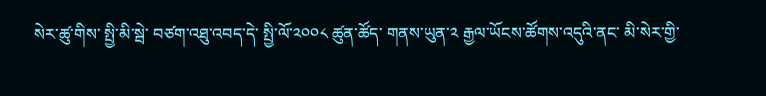སེར་ཚུ་གིས་ སྤྱི་མི་སྦེ་ བཙག་འཐུ་འབད་དེ་ སྤྱི་ལོ་༢༠༠༨ ཚུན་ཚོད་ གནས་ཡུན་༢ རྒྱལ་ཡོངས་ཚོགས་འདུའི་ནང་ མི་སེར་གྱི་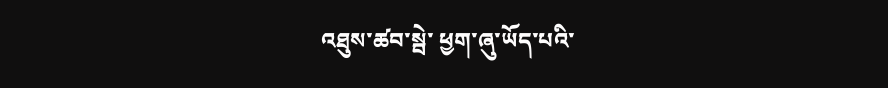འཐུས་ཚབ་སྦེ་ ཕྱག་ཞུ་ཡོད་པའི་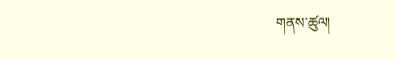གནས་ཚུལ།